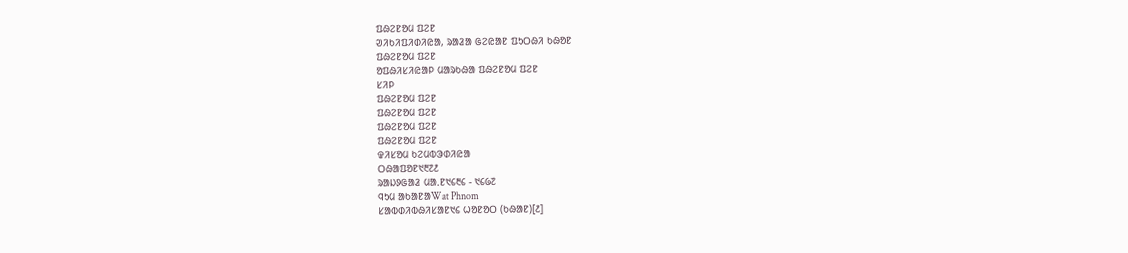ᱯᱷᱮᱱᱚᱢ ᱯᱮᱱ
ᱣᱤᱠᱤᱯᱤᱰᱤᱭᱟ, ᱨᱟᱲᱟ ᱜᱮᱭᱟᱱ ᱯᱩᱛᱷᱤ ᱠᱷᱚᱱ
ᱯᱷᱮᱱᱚᱢ ᱯᱮᱱ
ᱚᱯᱷᱤᱥᱤᱭᱟᱞ ᱢᱟᱨᱠᱷᱟ ᱯᱷᱮᱱᱚᱢ ᱯᱮᱱ
ᱥᱤᱞ
ᱯᱷᱮᱱᱚᱢ ᱯᱮᱱ
ᱯᱷᱮᱱᱚᱢ ᱯᱮᱱ
ᱯᱷᱮᱱᱚᱢ ᱯᱮᱱ
ᱯᱷᱮᱱᱚᱢ ᱯᱮᱱ
ᱫᱤᱥᱚᱢ ᱠᱮᱢᱵᱳᱰᱤᱭᱟ
ᱛᱷᱟᱯᱚᱱ᱑᱓᱗᱒
ᱨᱟᱡᱽᱜᱟᱲ ᱢᱟᱹᱱ᱑᱔᱓᱔ - ᱑᱔᱙᱗
ᱧᱩᱢ ᱟᱠᱟᱱᱟWat Phnom
ᱥᱟᱵᱰᱤᱵᱷᱤᱥᱟᱱ᱑᱔ ᱦᱚᱱᱚᱛ (ᱠᱷᱟᱱ)[᱒]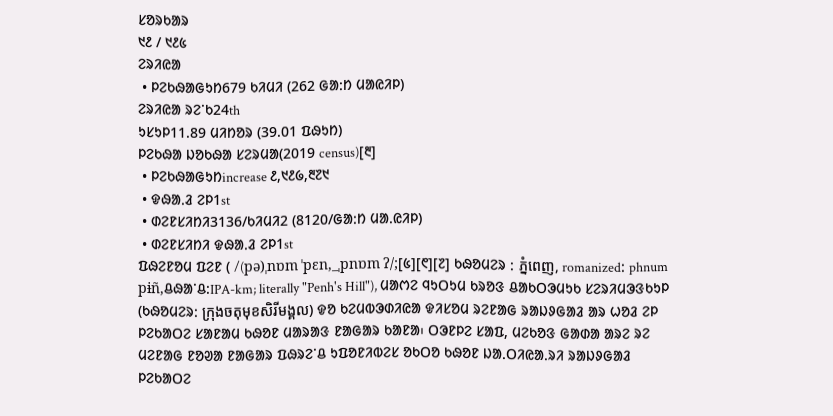ᱥᱚᱨᱠᱟᱨ
᱑᱒ / ᱑᱒᱕
ᱮᱨᱤᱭᱟ
 • ᱞᱮᱠᱷᱟᱜᱩᱴ679 ᱠᱤᱢᱤ (262 ᱜᱟᱺᱴ ᱢᱟᱭᱤᱞ)
ᱮᱨᱤᱭᱟ ᱨᱮᱸᱠ24th
ᱩᱥᱩᱞ11.89 ᱢᱤᱴᱚᱨ (39.01 ᱯᱷᱩᱴ)
ᱞᱮᱠᱷᱟ ᱡᱚᱠᱷᱟ ᱥᱮᱨᱢᱟ(2019 census)[᱓]
 • ᱞᱮᱠᱷᱟᱜᱩᱴincrease ᱒,᱑᱒᱙,᱓᱗᱑
 • ᱫᱷᱟᱹᱲ ᱮᱞ1st
 • ᱰᱮᱱᱥᱤᱴᱤ3136/ᱠᱤᱢᱤ2 (8120/ᱜᱟᱺᱴ ᱢᱟᱹᱭᱤᱞ)
 • ᱰᱮᱱᱥᱤᱴᱤ ᱫᱷᱟᱹᱲ ᱮᱞ1st
ᱯᱷᱮᱱᱚᱢ ᱯᱮᱱ ( /(pə)ˌnɒm ˈpɛn,_ˌpnɒm ʔ/;[᱕][᱖][᱗] ᱠᱷᱚᱢᱮᱨ ᱺ ភ្នំពេញ, romanizedᱺ phnum pɨñ,ᱪᱷᱟᱸᱪ:IPA-km; literally "Penh's Hill"), ᱢᱟᱬᱮ ᱧᱩᱛᱩᱢ ᱠᱨᱚᱝ ᱪᱟᱠᱛᱳᱢᱩᱠ ᱥᱮᱨᱤᱢᱳᱝᱠᱩᱞ (ᱠᱷᱚᱢᱮᱨᱺ ក្រុងចតុមុខសិរីមង្គល) ᱫᱚ ᱠᱮᱢᱵᱳᱰᱤᱭᱟ ᱫᱤᱥᱚᱢ ᱨᱮᱱᱟᱜ ᱨᱟᱡᱽᱜᱟᱲ ᱟᱨ ᱦᱚᱲ ᱮᱞ ᱞᱮᱠᱟᱛᱮ ᱥᱟᱱᱟᱢ ᱠᱷᱚᱱ ᱢᱟᱨᱟᱝ ᱱᱟᱜᱟᱨ ᱠᱟᱱᱟ᱾ ᱛᱳᱱᱞᱮ ᱥᱟᱯ, ᱢᱮᱠᱚᱝ ᱜᱟᱰᱟ ᱟᱨᱮ ᱨᱮ ᱢᱮᱱᱟᱜ ᱱᱚᱣᱟ ᱱᱟᱜᱟᱨ ᱯᱷᱨᱮᱸᱪ ᱩᱯᱚᱱᱤᱵᱮᱥ ᱚᱠᱛᱚ ᱠᱷᱚᱱ ᱡᱟᱹᱛᱤᱭᱟᱹᱨᱤ ᱨᱟᱡᱽᱜᱟᱲ ᱞᱮᱠᱟᱛᱮ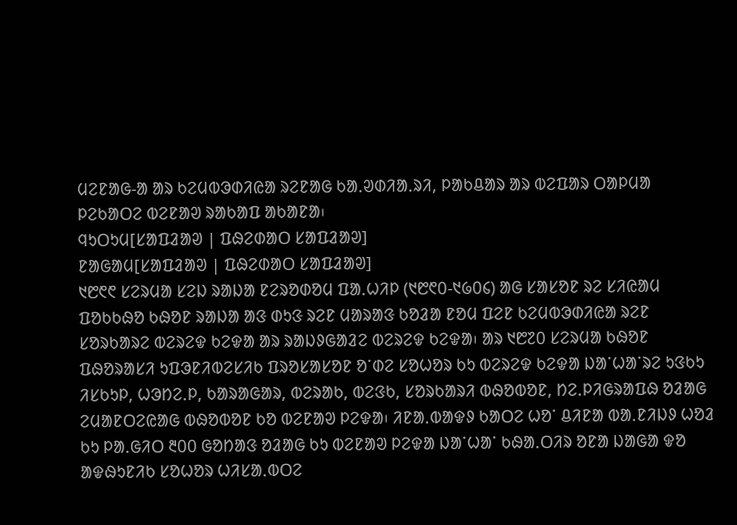ᱢᱮᱱᱟᱜ-ᱟ ᱟᱨ ᱠᱮᱢᱵᱳᱰᱤᱭᱟ ᱨᱮᱱᱟᱜ ᱠᱟᱹᱣᱰᱤᱟᱹᱨᱤ, ᱞᱟᱠᱪᱟᱨ ᱟᱨ ᱵᱮᱯᱟᱨ ᱛᱟᱞᱢᱟ ᱞᱮᱠᱟᱛᱮ ᱵᱮᱱᱟᱣ ᱨᱟᱠᱟᱯ ᱟᱠᱟᱱᱟ᱾
ᱧᱩᱛᱩᱢ[ᱥᱟᱯᱲᱟᱣ | ᱯᱷᱮᱰᱟᱛ ᱥᱟᱯᱲᱟᱣ]
ᱱᱟᱜᱟᱢ[ᱥᱟᱯᱲᱟᱣ | ᱯᱷᱮᱰᱟᱛ ᱥᱟᱯᱲᱟᱣ]
᱑᱘᱖᱖ ᱥᱮᱨᱢᱟ ᱥᱮᱡ ᱨᱟᱡᱟ ᱱᱮᱨᱚᱰᱚᱢ ᱯᱟᱹᱦᱤᱞ (᱑᱘᱖᱐-᱑᱙᱐᱔) ᱟᱜ ᱥᱟᱥᱚᱱ ᱨᱮ ᱥᱤᱭᱟᱢ ᱯᱚᱠᱠᱷᱚ ᱠᱷᱚᱱ ᱨᱟᱡᱟ ᱟᱝ ᱰᱩᱝ ᱨᱮᱱ ᱢᱟᱨᱟᱝ ᱠᱚᱲᱟ ᱱᱚᱢ ᱯᱮᱱ ᱠᱮᱢᱵᱳᱰᱤᱭᱟ ᱨᱮᱱ ᱥᱚᱨᱠᱟᱨᱮ ᱵᱮᱨᱮᱫ ᱠᱮᱫᱟ ᱟᱨ ᱨᱟᱡᱽᱜᱟᱲᱮ ᱵᱮᱨᱮᱫ ᱠᱮᱫᱟ᱾ ᱟᱨ ᱑᱘᱗᱐ ᱥᱮᱨᱢᱟ ᱠᱷᱚᱱ ᱯᱷᱚᱨᱟᱥᱤ ᱩᱯᱳᱱᱤᱵᱮᱥᱤᱠ ᱯᱨᱚᱥᱟᱥᱚᱱ ᱚᱸᱰᱮ ᱥᱚᱦᱚᱨ ᱠᱩ ᱵᱮᱨᱮᱫ ᱠᱮᱫᱟ ᱡᱟᱸᱦᱟᱸᱨᱮ ᱩᱝᱠᱩ ᱤᱥᱠᱩᱞ, ᱦᱳᱴᱮᱹᱞ, ᱠᱟᱨᱟᱜᱟᱨ, ᱵᱮᱨᱟᱠ, ᱵᱮᱝᱠ, ᱥᱚᱨᱠᱟᱨᱤ ᱵᱷᱚᱵᱚᱱ, ᱴᱮᱹᱞᱤᱜᱨᱟᱯᱷ ᱚᱲᱟᱜ ᱮᱢᱟᱱᱛᱮᱭᱟᱜ ᱵᱷᱚᱵᱚᱱ ᱠᱚ ᱵᱮᱱᱟᱣ ᱞᱮᱫᱟ᱾ ᱤᱱᱟᱹᱵᱟᱫᱽ ᱠᱟᱛᱮ ᱦᱚᱸ ᱪᱤᱱᱟ ᱵᱟᱹᱱᱤᱡᱽ ᱦᱚᱲ ᱠᱩ ᱞᱟᱹᱜᱤᱛ ᱓᱐᱐ ᱜᱚᱴᱟᱝ ᱚᱲᱟᱜ ᱠᱩ ᱵᱮᱱᱟᱣ ᱞᱮᱫᱟ ᱡᱟᱸᱦᱟᱸ ᱠᱷᱟᱹᱛᱤᱨ ᱚᱱᱟ ᱡᱟᱜᱟ ᱫᱚ ᱟᱫᱷᱩᱱᱤᱠ ᱥᱚᱦᱚᱨ ᱦᱤᱥᱟᱹᱵᱛᱮ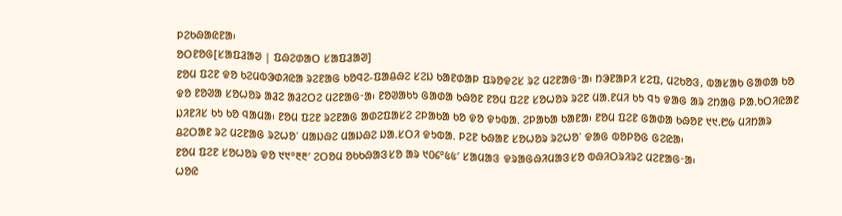ᱞᱮᱠᱷᱟᱭᱱᱟ᱾
ᱚᱛᱱᱚᱜ[ᱥᱟᱯᱲᱟᱣ | ᱯᱷᱮᱰᱟᱛ ᱥᱟᱯᱲᱟᱣ]
ᱱᱚᱢ ᱯᱮᱱ ᱫᱚ ᱠᱮᱢᱵᱳᱰᱤᱭᱟ ᱨᱮᱱᱟᱜ ᱠᱚᱧᱮ-ᱯᱟᱪᱷᱮ ᱥᱮᱡ ᱠᱟᱱᱰᱟᱞ ᱯᱨᱚᱫᱮᱥ ᱨᱮ ᱢᱮᱱᱟᱜᱼᱟ᱾ ᱴᱳᱱᱟᱞᱤ ᱥᱮᱯ, ᱢᱮᱠᱚᱝ, ᱵᱟᱥᱟᱠ ᱜᱟᱰᱟ ᱠᱚ ᱫᱚ ᱱᱚᱣᱟ ᱥᱚᱦᱚᱨ ᱟᱲᱮ ᱟᱲᱮᱛᱮ ᱢᱮᱱᱟᱜᱼᱟ᱾ ᱱᱚᱣᱟᱠᱩ ᱜᱟᱰᱟ ᱠᱷᱚᱱ ᱱᱚᱢ ᱯᱮᱱ ᱥᱚᱦᱚᱨ ᱨᱮᱱ ᱢᱟᱹᱱᱢᱤ ᱠᱩ ᱧᱩ ᱫᱟᱜ ᱟᱨ ᱮᱴᱟᱜ ᱞᱟᱹᱠᱛᱤᱭᱟᱱ ᱡᱤᱱᱤᱥ ᱠᱩ ᱠᱚ ᱧᱟᱢᱟ᱾ ᱱᱚᱢ ᱯᱮᱱ ᱨᱮᱱᱟᱜ ᱟᱰᱮᱯᱟᱥᱮ ᱮᱞᱟᱠᱟ ᱠᱚ ᱫᱚ ᱫᱩᱵᱟᱹ ᱮᱞᱟᱠᱟ ᱠᱟᱱᱟ᱾ ᱱᱚᱢ ᱯᱮᱱ ᱜᱟᱰᱟ ᱠᱷᱚᱱ ᱑᱑.᱘᱙ ᱢᱤᱴᱟᱨ ᱪᱮᱛᱟᱱ ᱨᱮ ᱢᱮᱱᱟᱜ ᱨᱮᱦᱚᱸ ᱢᱟᱡᱷᱮ ᱢᱟᱡᱷᱮ ᱡᱟᱹᱥᱛᱤ ᱫᱩᱵᱟᱹ ᱞᱮᱱ ᱠᱷᱟᱱ ᱥᱚᱦᱚᱨ ᱨᱮᱦᱚᱸ ᱫᱟᱜ ᱵᱚᱞᱚᱜ ᱜᱮᱭᱟ᱾
ᱱᱚᱢ ᱯᱮᱱ ᱥᱚᱦᱚᱨ ᱫᱚ ᱑᱑°᱓᱓′ ᱮᱛᱚᱢ ᱚᱠᱠᱷᱟᱝᱥᱚ ᱟᱨ ᱑᱐᱔°᱕᱕′ ᱥᱟᱢᱟᱝ ᱫᱨᱟᱜᱷᱤᱢᱟᱝᱥᱚ ᱵᱷᱤᱛᱨᱤᱨᱮ ᱢᱮᱱᱟᱜᱼᱟ᱾
ᱦᱚᱭ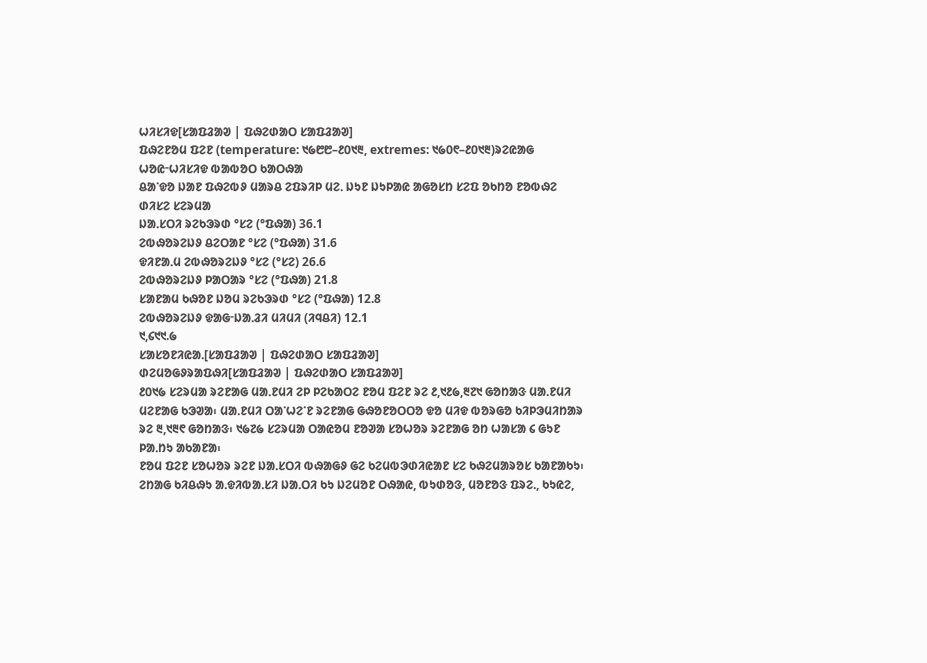ᱦᱤᱥᱤᱫ[ᱥᱟᱯᱲᱟᱣ | ᱯᱷᱮᱰᱟᱛ ᱥᱟᱯᱲᱟᱣ]
ᱯᱷᱮᱱᱚᱢ ᱯᱮᱱ (temperature: ᱑᱙᱘᱘–᱒᱐᱑᱓, extremes: ᱑᱙᱐᱖–᱒᱐᱑᱓)ᱨᱮᱭᱟᱜ ᱦᱚᱭᱼᱦᱤᱥᱤᱫ ᱵᱟᱵᱚᱛ ᱠᱟᱛᱷᱟ
ᱪᱟᱸᱫᱚ ᱡᱟᱱ ᱯᱷᱮᱵᱽ ᱢᱟᱨᱪ ᱮᱯᱨᱤᱞ ᱢᱮᱹ ᱡᱩᱱ ᱡᱩᱞᱟᱭ ᱟᱜᱚᱥᱴ ᱥᱮᱯ ᱚᱠᱴᱚ ᱱᱚᱵᱷᱮ ᱰᱤᱥᱮ ᱥᱮᱨᱢᱟ
ᱡᱟᱹᱥᱛᱤ ᱨᱮᱠᱳᱨᱰ °ᱥᱮ (°ᱯᱷᱟ) 36.1
ᱮᱵᱷᱚᱨᱮᱡᱽ ᱪᱮᱛᱟᱱ °ᱥᱮ (°ᱯᱷᱟ) 31.6
ᱫᱤᱱᱟᱹᱢ ᱮᱵᱷᱚᱨᱮᱡᱽ °ᱥᱮ (°ᱥᱮ) 26.6
ᱮᱵᱷᱚᱨᱮᱡᱽ ᱞᱟᱛᱟᱨ °ᱥᱮ (°ᱯᱷᱟ) 21.8
ᱥᱟᱱᱟᱢ ᱠᱷᱚᱱ ᱡᱚᱢ ᱨᱮᱠᱳᱨᱰ °ᱥᱮ (°ᱯᱷᱟ) 12.8
ᱮᱵᱷᱚᱨᱮᱡᱽ ᱫᱟᱜᱼᱡᱟᱹᱲᱤ ᱢᱤᱢᱤ (ᱤᱧᱪᱤ) 12.1
᱑,᱔᱑᱑.᱙
ᱥᱟᱥᱚᱱᱤᱭᱟᱹ[ᱥᱟᱯᱲᱟᱣ | ᱯᱷᱮᱰᱟᱛ ᱥᱟᱯᱲᱟᱣ]
ᱰᱮᱢᱚᱜᱽᱨᱟᱯᱷᱤ[ᱥᱟᱯᱲᱟᱣ | ᱯᱷᱮᱰᱟᱛ ᱥᱟᱯᱲᱟᱣ]
᱒᱐᱑᱙ ᱥᱮᱨᱢᱟ ᱨᱮᱱᱟᱜ ᱢᱟᱹᱱᱢᱤ ᱮᱞ ᱞᱮᱠᱟᱛᱮ ᱱᱚᱢ ᱯᱮᱱ ᱨᱮ ᱒,᱑᱒᱙,᱓᱗᱑ ᱜᱚᱴᱟᱝ ᱢᱟᱹᱱᱢᱤ ᱢᱮᱱᱟᱜ ᱠᱳᱣᱟ᱾ ᱢᱟᱹᱱᱢᱤ ᱛᱟᱸᱦᱮᱸᱱ ᱨᱮᱱᱟᱜ ᱜᱷᱚᱱᱚᱛᱛᱚ ᱫᱚ ᱢᱤᱫ ᱵᱚᱨᱜᱚ ᱠᱤᱞᱳᱢᱤᱴᱟᱨ ᱨᱮ ᱓,᱑᱓᱖ ᱜᱚᱴᱟᱝ᱾ ᱑᱙᱗᱙ ᱥᱮᱨᱢᱟ ᱛᱟᱭᱚᱢ ᱱᱚᱣᱟ ᱥᱚᱦᱚᱨ ᱨᱮᱱᱟᱜ ᱚᱴ ᱦᱟᱥᱟ ᱔ ᱜᱩᱱ ᱞᱟᱹᱴᱩ ᱟᱠᱟᱱᱟ᱾
ᱱᱚᱢ ᱯᱮᱱ ᱥᱚᱦᱚᱨ ᱨᱮᱱ ᱡᱟᱹᱥᱛᱤ ᱵᱷᱟᱜᱽ ᱜᱮ ᱠᱮᱢᱵᱳᱰᱤᱭᱟᱱ ᱥᱮ ᱠᱷᱮᱢᱟᱨᱚᱥ ᱠᱟᱱᱟᱠᱩ᱾ ᱮᱴᱟᱜ ᱠᱤᱪᱷᱩ ᱟᱹᱫᱤᱵᱟᱹᱥᱤ ᱡᱟᱹᱛᱤ ᱠᱩ ᱡᱮᱢᱚᱱ ᱛᱷᱟᱭ, ᱵᱩᱰᱚᱝ, ᱢᱚᱱᱚᱝ ᱯᱨᱮᱹ, ᱠᱩᱭᱮ,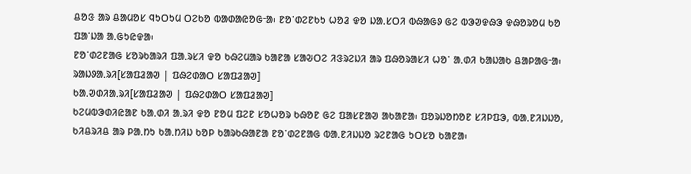ᱪᱚᱝ ᱟᱨ ᱪᱟᱢᱚᱥ ᱧᱩᱛᱩᱢ ᱛᱮᱠᱚ ᱵᱟᱰᱟᱭᱚᱜᱼᱟ᱾ ᱱᱚᱸᱰᱮᱱᱠᱩ ᱦᱚᱲ ᱫᱚ ᱡᱟᱹᱥᱛᱤ ᱵᱷᱟᱜᱽ ᱜᱮ ᱵᱳᱣᱫᱷᱳ ᱫᱷᱚᱨᱚᱢ ᱠᱚ ᱯᱟᱸᱡᱟ ᱟᱹᱜᱩᱭᱫᱟ᱾
ᱱᱚᱸᱰᱮᱱᱟᱜ ᱥᱚᱨᱠᱟᱨᱤ ᱯᱟᱹᱨᱥᱤ ᱫᱚ ᱠᱷᱮᱢᱟᱨ ᱠᱟᱱᱟ ᱥᱟᱶᱛᱮ ᱤᱝᱨᱮᱡᱤ ᱟᱨ ᱯᱷᱚᱨᱟᱥᱤ ᱦᱚᱸ ᱟᱹᱰᱤ ᱠᱟᱡᱟᱠ ᱪᱟᱞᱟᱜᱼᱟ᱾
ᱨᱟᱡᱽᱟᱹᱨᱤ[ᱥᱟᱯᱲᱟᱣ | ᱯᱷᱮᱰᱟᱛ ᱥᱟᱯᱲᱟᱣ]
ᱠᱟᱹᱣᱰᱤᱟᱹᱨᱤ[ᱥᱟᱯᱲᱟᱣ | ᱯᱷᱮᱰᱟᱛ ᱥᱟᱯᱲᱟᱣ]
ᱠᱮᱢᱵᱳᱰᱤᱭᱟᱱ ᱠᱟᱹᱰᱤ ᱟᱹᱨᱤ ᱫᱚ ᱱᱚᱢ ᱯᱮᱱ ᱥᱚᱦᱚᱨ ᱠᱷᱚᱱ ᱜᱮ ᱯᱟᱥᱱᱟᱣ ᱟᱠᱟᱱᱟ᱾ ᱯᱚᱨᱡᱚᱴᱚᱱ ᱥᱤᱞᱯᱳ, ᱵᱟᱹᱱᱤᱡᱡᱚ, ᱠᱤᱪᱨᱤᱪ ᱟᱨ ᱞᱟᱹᱴᱩ ᱠᱟᱹᱴᱤᱡ ᱠᱚᱞ ᱠᱟᱨᱠᱷᱟᱱᱟ ᱱᱚᱸᱰᱮᱱᱟᱜ ᱵᱟᱹᱱᱤᱡᱡᱚ ᱨᱮᱱᱟᱜ ᱩᱛᱥᱚ ᱠᱟᱱᱟ᱾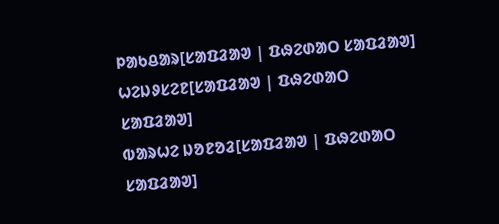ᱞᱟᱠᱪᱟᱨ[ᱥᱟᱯᱲᱟᱣ | ᱯᱷᱮᱰᱟᱛ ᱥᱟᱯᱲᱟᱣ]
ᱦᱮᱡᱽᱥᱮᱱ[ᱥᱟᱯᱲᱟᱣ | ᱯᱷᱮᱰᱟᱛ ᱥᱟᱯᱲᱟᱣ]
ᱵᱟᱨᱦᱮ ᱡᱚᱱᱚᱲ[ᱥᱟᱯᱲᱟᱣ | ᱯᱷᱮᱰᱟᱛ ᱥᱟᱯᱲᱟᱣ]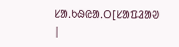ᱥᱟᱹᱠᱷᱭᱟᱹᱛ[ᱥᱟᱯᱲᱟᱣ |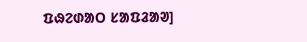ᱯᱷᱮᱰᱟᱛ ᱥᱟᱯᱲᱟᱣ]